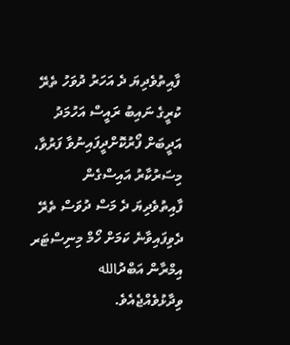ފާއިތުވެދިޔަ ދެ އަހަރު ދުވަހު ތެރޭ ކުރީގެ ނައިބު ރައީސް އަހުމަދު އަދީބަށް ފޯރުކޮށްދީފައިނުވާ ފަރުވާ، މިސަރުކާރު އައިސްގެން ފާއިތުވެދިޔަ ދެ މަސް ދުވަސް ތެރޭ ދެވިފައިވާނެ ކަމަށް ހޯމް މިނިސްޓަރ އިމްރާން އަބްދުالله ވިދާޅުވެއްޖެއެވެ.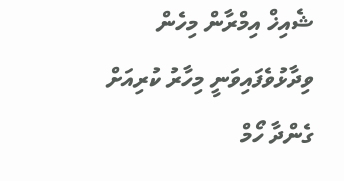ޝެއިޚް އިމްރާން މިހެން ވިދާޅުވެފައިވަނީ މިހާރު ކުރިއަށް ގެންދާ ހޯމް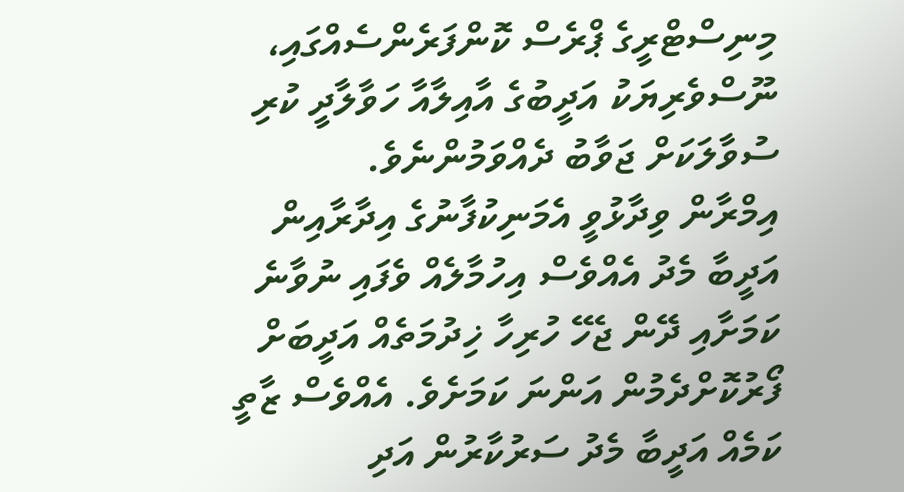މިނިސްޓްރީގެ ޕްރެސް ކޮންފަރެންސެއްގައި، ނޫސްވެރިޔަކު އަދީބުގެ އާއިލާއާ ހަވާލާދީ ކުރި ސުވާލަކަށް ޖަވާބު ދެއްވަމުންނެވެ.
އިމްރާން ވިދާޅުވީ އެމަނިކުފާނުގެ އިދާރާއިން އަދީބާ މެދު އެއްވެސް އިހުމާލެއް ވެފައި ނުވާނެ ކަމަށާއި ދޭން ޖެހޭ ހުރިހާ ޚިދުމަތެއް އަދީބަށް ފޯރުކޮށްދެމުން އަންނަ ކަމަށެވެ. އެއްވެސް ޒާތީ ކަމެއް އަދީބާ މެދު ސަރުކާރުން އަދި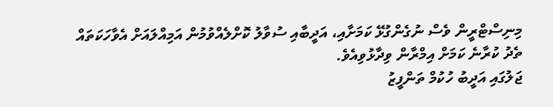މިނިސްޓްރީން ވެސް ނުގެންގުޅޭ ކަމަށާއި، އަދީބާއި ސުވާލު ކޮށްލެއްވުމުން އަމިއްލައަށް އެވާހަކަތައް ތެދު ކުރާނެ ކަމަށް އިމްރާން ވިދާޅުވިއެވެ.
ޖަލުގައި އަދީބު ހުކުމް ތަންފީޒު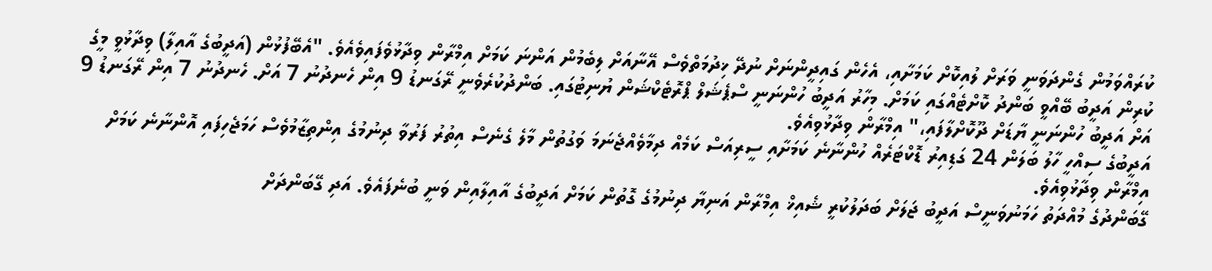ކުރައްވަމުން ގެންދަވަނީ ވަރަށް ލުއިކޮށް ކަމަށާއި، އެހެން ގައިދީންނަށް ނުދޭ ޚިދުމަތްވެސް އޭނާއަށް ލިބެމުން އަންނަ ކަމަށް އިމްރާން ވިދާޅުވެފައިވެއެވެ. "އެބޭފުޅުން (އަދީބުގެ އާއިލާ) ވިދާޅުވީ މީގެ ކުރިން އަދީބު ބޭއްވީ ބަންދު ކޮށްޓެއްގައި ކަމަށް. މިހާރު އަދީބު ހުންނަނީ ސްޕެޝަލް ޕްރޮޓެކްޝަން ޔުނިޓުގައި. ބަންދުކުރެވެނީ ރޭގަނޑު 9 އިން ހެނދުނު 7 އަށް. ހެނދުނު 7 އިން ރޭގަނޑު 9 އަށް އަދީބު ހުންނަނީ ޔާޑަށް ދޫކޮށްލާފައި،" އިމްރާން ވިދާޅުވިއެވެ.
އަދީބުގެ ސިއްހީ ހާލު ބަލަން 24 ގަޑިއިރު ޑޮކްޓަރެއް ހުންނާނެ ކަމަށާއި ސީރިއަސް ކަމެއް ދިމާވެއްޖެނަމަ ވަގުތުން މާލެ ގެނެސް އިތުރު ފަރުވާ ދިނުމުގެ އިންތިޒާމުވެސް ހަމަޖެހިފައި އޮންނާނެ ކަމަށް އިމްރާން ވިދާޅުވިއެވެ.
ގޭބަންދުގެ މުއްދަތު ހަމަނުވަނީސް އަދީބު ޖަލަށް ބަދަލުކުރީ ޝެއިޚް އިމްރާން އަނިޔާ ދިނުމުގެ ގޮތުން ކަމަށް އަދީބުގެ އާއިލާއިން ވަނީ ބުނެފައެވެ. އަދި ގޭބަންދަށް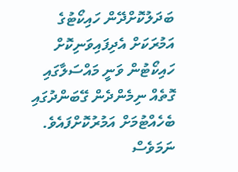ބަދަލުކޮށްދޭން ހައިކޯޓުގެ އަމުރަކަށް އެދިފައިވަނިކޮށް ހައިކޯޓުން ވަނީ މައްސަލާގައި ގޮތެއް ނިމެންދެން ގޭބަންދުގައި ބެހެއްޓުމަށް އަމުރުކޮށްފައެވެ. ނަމަވެސް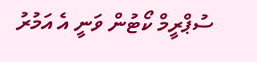ސުޕްރީމް ކޯޓުން ވަނީ އެ އަމުރު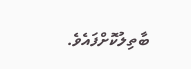ބާތިލުކޮށްފައެވެ.